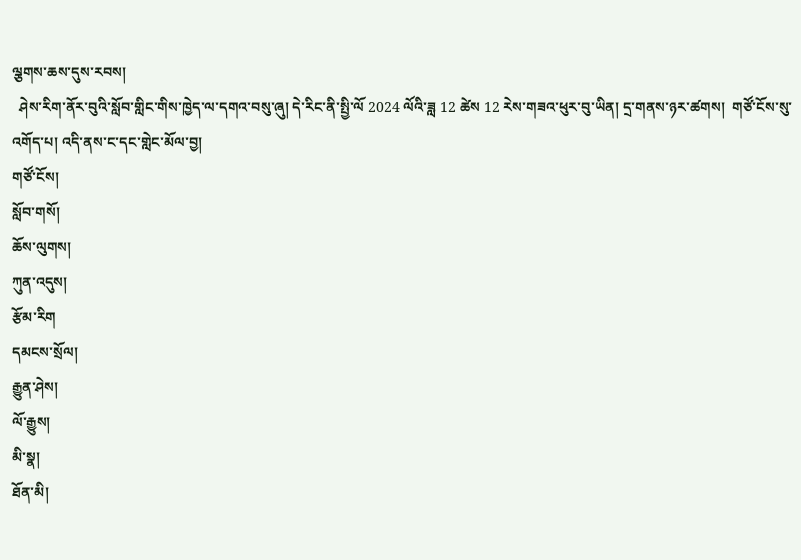ལྕགས་ཆས་དུས་རབས།
  ཤེས་རིག་ནོར་བུའི་སློབ་གླིང་གིས་ཁྱེད་ལ་དགའ་བསུ་ཞུ། དེ་རིང་ནི་སྤྱི་ལོ 2024 ལོའི་ཟླ 12 ཚེས 12 རེས་གཟའ་ཕུར་བུ་ཡིན། དྲ་གནས་ཉར་ཚགས།  གཙོ་ངོས་སུ་འགོད་པ། འདི་ནས་ང་དང་གླེང་མོལ་བྱ།
གཙོ་ངོས།
སློབ་གསོ།
ཆོས་ལུགས།
ཀུན་འདུས།
རྩོམ་རིག
དམངས་སྲོལ།
རྒྱུན་ཤེས།
ལོ་རྒྱུས།
མི་སྣ།
ཐོན་མི།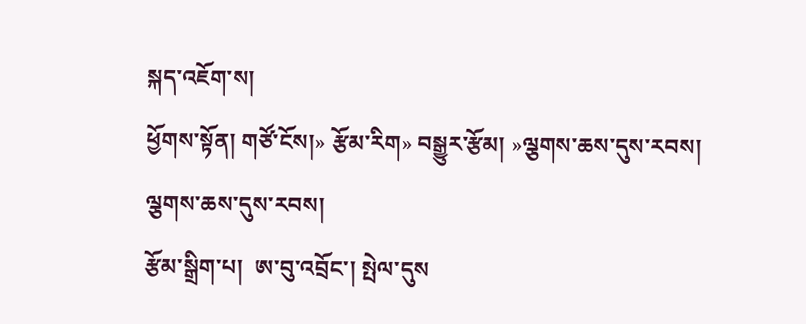སྐད་འཇོག་ས།
ཕྱོགས་སྟོན། གཙོ་ངོས།» རྩོམ་རིག» བསྒྱུར་རྩོམ། »ལྕགས་ཆས་དུས་རབས།
ལྕགས་ཆས་དུས་རབས།
རྩོམ་སྒྲིག་པ།  ཨ་བུ་འབྲོང་། སྤེལ་དུས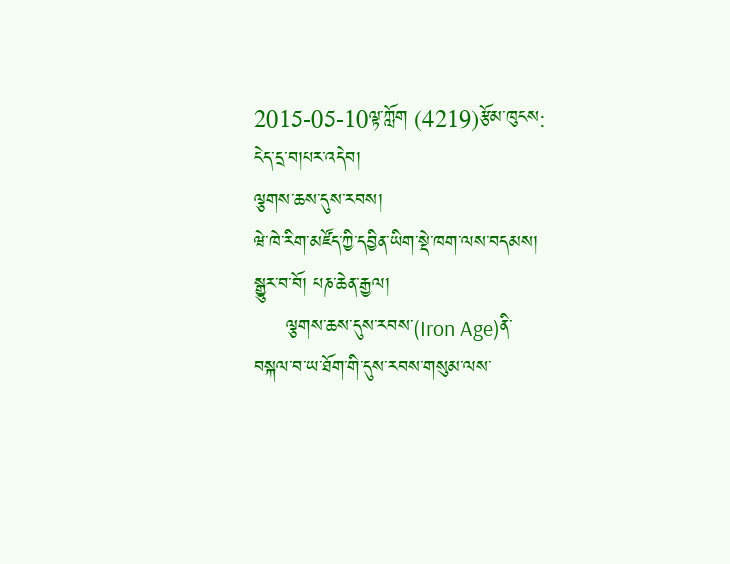2015-05-10ལྟ་ཀློག (4219)རྩོམ་ཁུངས: ངེད་དྲ་བ།པར་འདེབ།
ལྕགས་ཆས་དུས་རབས།
ཝེ་ཁེ་རིག་མཛོད་ཀྱི་དབྱིན་ཡིག་སྡེ་ཁག་ལས་བདམས།
སྒྱུར་བ་བོ། པཎ་ཆེན་རྒྱལ།
     ལྕགས་ཆས་དུས་རབས་(Iron Age)ནི་བསྐལ་བ་ཡ་ཐོག་གི་དུས་རབས་གསུམ་ལས་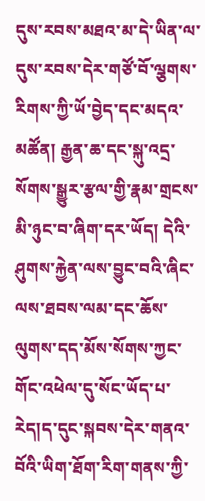དུས་རབས་མཐའ་མ་དེ་ཡིན་ལ་དུས་རབས་དེར་གཙོ་བོ་ལྕགས་རིགས་ཀྱི་ཡོ་བྱེད་དང་མདའ་མཚོན། རྒྱན་ཆ་དང་སྐུ་འདྲ་སོགས་སྒྱུར་རྩལ་གྱི་རྣམ་གྲངས་མི་ཉུང་བ་ཞིག་དར་ཡོད། དེའི་ཤུགས་རྐྱེན་ལས་བྱུང་བའི་ཞིང་ལས་ཐབས་ལམ་དང་ཆོས་ལུགས་དད་མོས་སོགས་ཀྱང་གོང་འཕེལ་དུ་སོང་ཡོད་པ་རེད།ད་དུང་སྐབས་དེར་གནའ་བོའི་ཡིག་ཐོག་རིག་གནས་ཀྱི་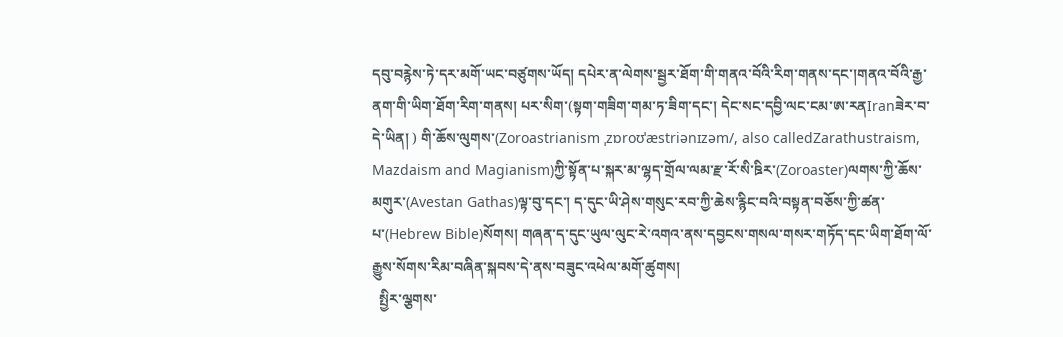དབུ་བརྙེས་ཏེ་དར་མགོ་ཡང་བཙུགས་ཡོད། དཔེར་ན་ལེགས་སྦྱར་ཐོག་གི་གནའ་བོའི་རིག་གནས་དང་།གནའ་བོའི་རྒྱ་ནག་གི་ཡིག་ཐོག་རིག་གནས། པར་སིག་(སྟག་གཟིག་གམ་ཏ་ཟིག་དང་། དེང་སང་དབྱི་ལང་ངམ་ཨ་རནIranཟེར་བ་དེ་ཡིན། ) གི་ཆོས་ལུགས་(Zoroastrianism ˌzɒroʊˈæstriənɪzəm/, also calledZarathustraism, Mazdaism and Magianism)ཀྱི་སྟོན་པ་སྐར་མ་ལྷད་གྲོལ་ལམ་རྫ་རོ་སི་ཋིར་(Zoroaster)ལགས་ཀྱི་ཆོས་མགུར་(Avestan Gathas)ལྟ་བུ་དང་། ད་དུང་ཡི་ཤེས་གསུང་རབ་ཀྱི་ཆེས་རྙིང་བའི་བསྟན་བཅོས་ཀྱི་ཚན་པ་(Hebrew Bible)སོགས། གཞན་ད་དུང་ཡུལ་ལུང་རེ་འགའ་ནས་དབྱངས་གསལ་གསར་གཏོད་དང་ཡིག་ཐོག་ལོ་རྒྱུས་སོགས་རིམ་བཞིན་སྐབས་དེ་ནས་བཟུང་འཕེལ་མགོ་ཚུགས།
  སྤྱིར་ལྕགས་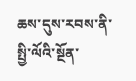ཆས་དུས་རབས་ནི་སྤྱི་ལོའི་སྔོན་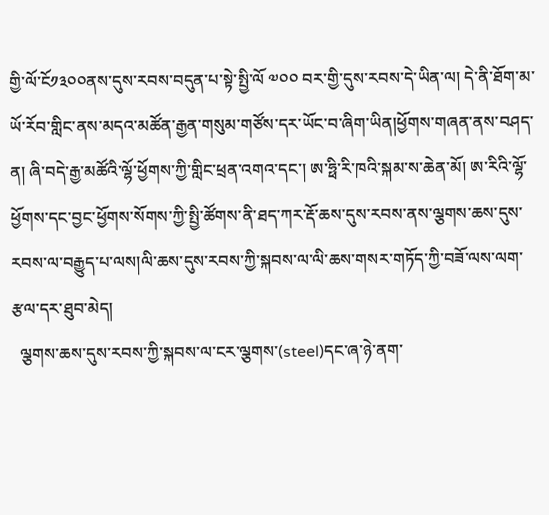གྱི་ལོ་ངོ༡༣༠༠ནས་དུས་རབས་བདུན་པ་སྟེ་སྤྱི་ལོ ༧༠༠ བར་གྱི་དུས་རབས་དེ་ཡིན་ལ། དེ་ནི་ཐོག་མ་ཡོ་རོབ་གླིང་ནས་མདའ་མཚོན་རྒྱན་གསུམ་གཙོས་དར་ཡོང་བ་ཞིག་ཡིན།ཕྱོགས་གཞན་ནས་བཤད་ན། ཞི་བདེ་རྒྱ་མཚོའི་ལྷོ་ཕྱོགས་ཀྱི་གླིང་ཕྲན་འགའ་དང་། ཨ་ཧྥི་རི་ཁའི་སྐམ་ས་ཆེན་མོ། ཨ་རིའི་ལྷོ་ཕྱོགས་དང་བྱང་ཕྱོགས་སོགས་ཀྱི་སྤྱི་ཚོགས་ནི་ཐད་ཀར་རྡོ་ཆས་དུས་རབས་ནས་ལྕགས་ཆས་དུས་རབས་ལ་བརྒྱུད་པ་ལས།ལི་ཆས་དུས་རབས་ཀྱི་སྐབས་ལ་ལི་ཆས་གསར་གཏོད་ཀྱི་བཟོ་ལས་ལག་རྩལ་དར་ཐུབ་མེད།
  ལྕགས་ཆས་དུས་རབས་ཀྱི་སྐབས་ལ་ངར་ལྕགས་(steel)དང་ཞ་ཉེ་ནག་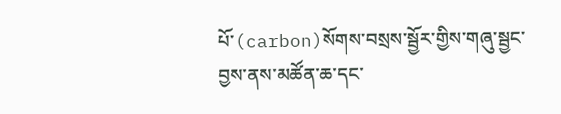པོ་(carbon)སོགས་བསྲས་སྦྱོར་གྱིས་གཞུ་སྦྱང་བྱས་ནས་མཚོན་ཆ་དང་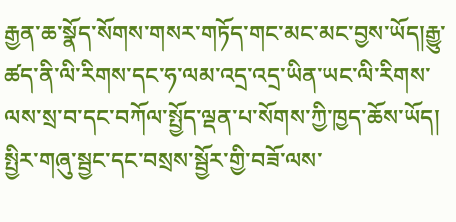རྒྱན་ཆ་སྣོད་སོགས་གསར་གཏོད་གང་མང་མང་བྱས་ཡོད།རྒྱུ་ཚད་ནི་ལི་རིགས་དང་ཧ་ལམ་འདྲ་འདྲ་ཡིན་ཡང་ལི་རིགས་ལས་སྲ་བ་དང་བཀོལ་སྤྱོད་ལྡན་པ་སོགས་ཀྱི་ཁྱད་ཆོས་ཡོད། སྤྱིར་གཞུ་སྦྱང་དང་བསྲས་སྦྱོར་གྱི་བཟོ་ལས་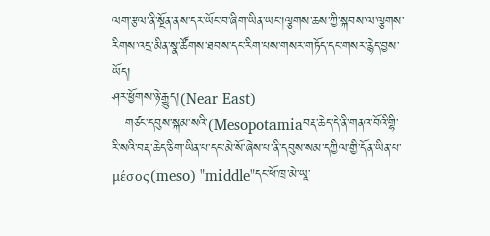ལག་རྩལ་ནི་སྔོན་ནས་དར་ཡོང་བ་ཞིག་ཡིན་ཡང་།ལྕགས་ཆས་ཀྱི་སྐབས་ལ་ལྕགས་རིགས་འདྲ་མིན་སྣ་ཚོགས་ཐབས་དང་རིག་པས་གསར་གཏོད་དང་གསར་རྙེད་བྱས་ཡོད།
ཤར་ཕྱོགས་ཉེ་རྒྱུད།(Near East)
   གཙང་དབུས་སྐམ་སའི་(Mesopotamiaབརྡ་ཆེད་དེ་ནི་གནའ་བོའི་གྷི་རི་སའི་བརྡ་ཆེད་ཅིག་ཡིན་པ་དང་མེ་སོ་ཞེས་པ་ནི་དབུས་སམ་དཀྱིལ་གྱི་དོན་ཡིན་པ་μέσος(meso) "middle"དང་ཕོ་ཁྲ་མེ་ཡཱ་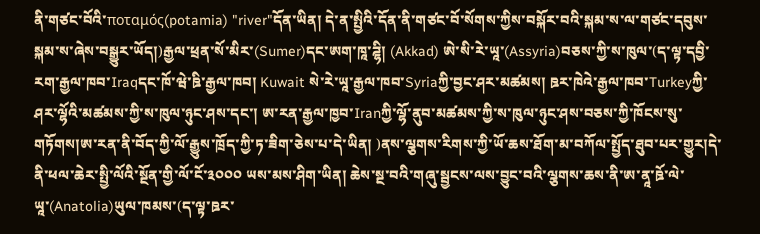ནི་གཙང་བོའི་ποταμός(potamia) "river"དོན་ཡིན། དེ་ན་སྤྱིའི་དོན་ནི་གཙང་བོ་སོགས་ཀྱིས་བསྐོར་བའི་སྐམ་ས་ལ་གཙང་དབུས་སྐམ་ས་ཞེས་བསྒྱུར་ཡོད།)རྒྱལ་ཕྲན་སོ་མིར་(Sumer)དང་ཨག་ཁཱ་ཌྷི། (Akkad) ཨེ་སི་རེ་ཡཱ་(Assyria)བཅས་ཀྱི་ས་ཁུལ་(ད་ལྟ་དབྱི་རག་རྒྱལ་ཁབ་Iraqདང་ཁོ་ཝེ་ཋི་རྒྱལ་ཁབ། Kuwait སེ་རེ་ཡཱ་རྒྱལ་ཁབ་Syriaཀྱི་བྱང་ཤར་མཚམས། ཋར་ཁེའེ་རྒྱལ་ཁབ་Turkeyཀྱི་ཤར་ལྷོའི་མཚམས་ཀྱི་ས་ཁུལ་ཉུང་ཤས་དང་། ཨ་རན་རྒྱལ་ཁྱབ་Iranཀྱི་ལྷོ་ནུབ་མཚམས་ཀྱི་ས་ཁུལ་ཉུང་ཤས་བཅས་ཀྱི་ཁོངས་སུ་གཏོགས།ཨ་རན་ནི་བོད་ཀྱི་ལོ་རྒྱུས་ཁྲོད་ཀྱི་ཏ་ཟིག་ཅེས་པ་དེ་ཡིན། )ནས་ལྕགས་རིགས་ཀྱི་ཡོ་ཆས་ཐོག་མ་བཀོལ་སྤྱོད་ཐུབ་པར་གྱུར།དེ་ནི་ཕལ་ཆེར་སྤྱི་ལོའི་སྔོན་གྱི་ལོ་ངོ་༣༠༠༠ ཡས་མས་ཤིག་ཡིན། ཆེས་སྔ་བའི་གཞུ་སྦྱངས་ལས་བྱུང་བའི་ལྕགས་ཆས་ནི་ཨ་ནཱ་ཋོ་ལེ་ཡཱ་(Anatolia)ཡུལ་ཁམས་(ད་ལྟ་ཋར་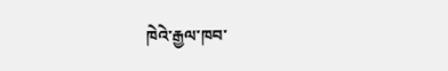ཁེའེ་རྒྱལ་ཁབ་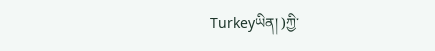Turkeyཡིན། )ཀྱི་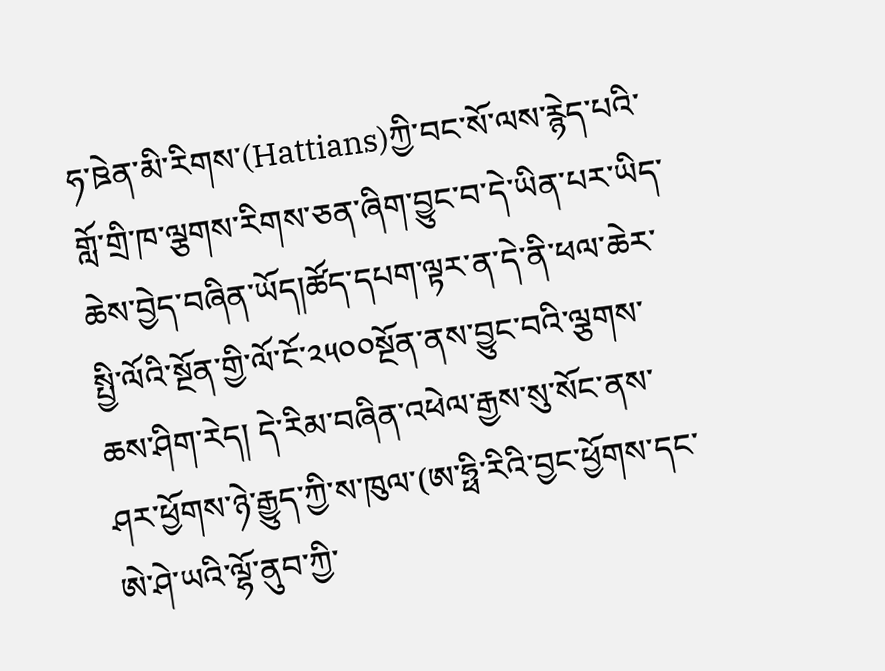ཧ་ཋེན་མི་རིགས་(Hattians)ཀྱི་བང་སོ་ལས་རྙེད་པའི་གློ་གྲི་ཁ་ལྕགས་རིགས་ཅན་ཞིག་བྱུང་བ་དེ་ཡིན་པར་ཡིད་ཆེས་བྱེད་བཞིན་ཡོད།ཚོད་དཔག་ལྟར་ན་དེ་ནི་ཕལ་ཆེར་སྤྱི་ལོའི་སྔོན་གྱི་ལོ་ངོ་༢༥༠༠སྔོན་ནས་བྱུང་བའི་ལྕགས་ཆས་ཤིག་རེད། དེ་རིམ་བཞིན་འཕེལ་རྒྱས་སུ་སོང་ནས་ཤར་ཕྱོགས་ཉེ་རྒྱུད་ཀྱི་ས་ཁུལ་(ཨ་ཧྥི་རིའི་བྱང་ཕྱོགས་དང་ཨེ་ཤེ་ཡའི་ལྷོ་ནུབ་ཀྱི་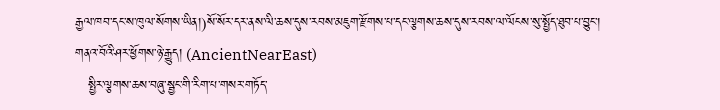རྒྱལ་ཁབ་དང་ས་ཁུལ་སོགས་ཡིན།)སོ་སོར་དར་ནས་ལི་ཆས་དུས་རབས་མཇུག་རྫོགས་པ་དང་ལྕགས་ཆས་དུས་རབས་ལ་ལོངས་སུ་སྤྱོད་ཐུབ་པ་བྱུང་།
གནའ་བོའི་ཤར་ཕྱོགས་ཉེ་རྒྱུད། (AncientNearEast)
   སྤྱིར་ལྕགས་ཆས་བཞུ་སྦྱང་གི་རིག་པ་གསར་གཏོད་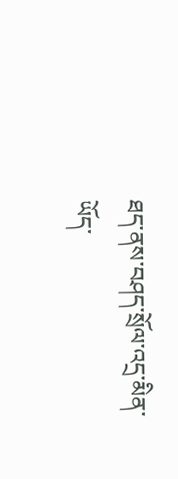ཐད་ནས་བཤད་སྲོལ་འདྲ་མིན་ཡོད་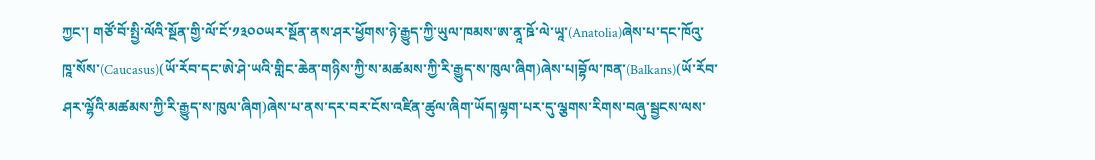ཀྱང་། གཙོ་བོ་སྤྱི་ལོའི་སྔོན་གྱི་ལོ་ངོ་༡༣༠༠ཡར་སྔོན་ནས་ཤར་ཕྱོགས་ཉེ་རྒྱུད་ཀྱི་ཡུལ་ཁམས་ཨ་ནཱ་ཋོ་ལེ་ཡཱ་(Anatolia)ཞེས་པ་དང་ཁོའུ་ཁཱ་སོས་(Caucasus)(ཡོ་རོབ་དང་ཨེ་ཤེ་ཡའི་གླིང་ཆེན་གཉིས་ཀྱི་ས་མཚམས་ཀྱི་རི་རྒྱུད་ས་ཁུལ་ཞིག)ཞེས་པ།བྷོལ་ཁན་(Balkans)(ཡོ་རོབ་ཤར་ལྷོའི་མཚམས་ཀྱི་རི་རྒྱུད་ས་ཁུལ་ཞིག)ཞེས་པ་ནས་དར་བར་ངོས་འཛིན་ཚུལ་ཞིག་ཡོད།ལྷག་པར་དུ་ལྕགས་རིགས་བཞུ་སྦྱངས་ལས་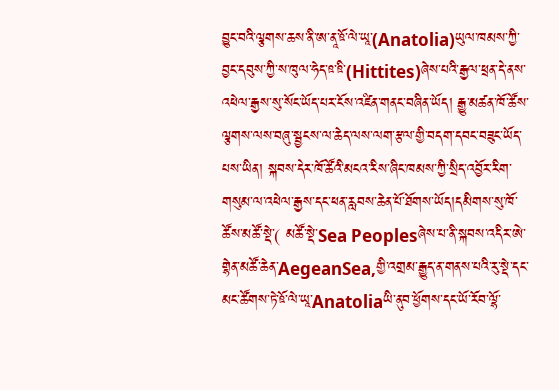བྱུང་བའི་ལྕགས་ཆས་ནི་ཨ་ནཱ་ཋོ་ལེ་ཡཱ་(Anatolia)ཡུལ་ཁམས་ཀྱི་བྱང་དབུས་ཀྱི་ས་ཁུལ་ཧེད་ཋ་ཋི་(Hittites)ཞེས་པའི་རྒྱལ་ཕྲན་དེ་ནས་འཕེལ་རྒྱས་སུ་སོང་ཡོད་པར་ངོས་འཛིན་གནང་བཞིན་ཡོད། རྒྱུ་མཚན་ཁོ་ཚོས་ལྕགས་ལས་བཞུ་སྦྱངས་ལ་ཆེད་ལས་ལག་རྩལ་གྱི་བདག་དབང་བཟུང་ཡོད་པས་ཡིན། སྐབས་དེར་ཁོ་ཚོའི་མངའ་རིས་ཞིང་ཁམས་ཀྱི་སྲིད་འབྱོར་རིག་གསུམ་ལ་འཕེལ་རྒྱས་དང་ཕན་རླབས་ཆེན་པོ་ཐོགས་ཡོད།དམིགས་སུ་ཁོ་ཚོས་མཚོ་སྡེ་( མཚོ་སྡེ་Sea Peoplesཞེས་པ་ནི་སྐབས་འདིར་ཨེ་གྷེན་མཚོ་ཆེན་AegeanSea,གྱི་འགྲམ་རྒྱུད་ན་གནས་པའི་རུ་སྡེ་དང་མང་ཚོགས་ཏེ་ཋོ་ལེ་ཡཱ་Anatoliaཡི་ནུབ་ཕྱོགས་དང་ཡོ་རོབ་ལྷོ་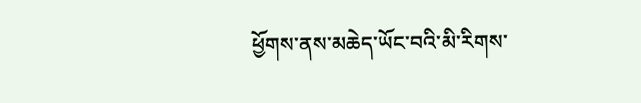ཕྱོགས་ནས་མཆེད་ཡོང་བའི་མི་རིགས་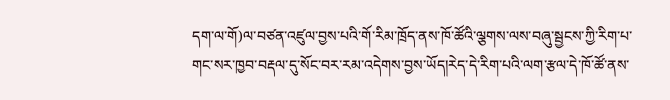དག་ལ་གོ)ལ་བཙན་འཛུལ་བྱས་པའི་གོ་རིམ་ཁྲོད་ནས་ཁོ་ཚོའི་ལྕགས་ལས་བཞུ་སྦྱངས་ཀྱི་རིག་པ་གང་སར་ཁྱབ་བརྡལ་དུ་སོང་བར་རམ་འདེགས་བྱས་ཡོད།རེད་དེ་རིག་པའི་ལག་རྩལ་དེ་ཁོ་ཚོ་ནས་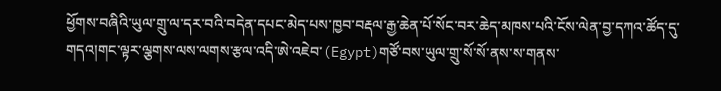ཕྱོགས་བཞིའི་ཡུལ་གྲུ་ལ་དར་བའི་བདེན་དཔང་མེད་པས་ཁྱབ་བརྡལ་རྒྱ་ཆེན་པོ་སོང་བར་ཆེད་མཁས་པའི་ངོས་ལེན་བྱ་དཀའ་ཚོད་དུ་གདའ།གང་ལྟར་ལྕགས་ལས་ལགས་རྩལ་འདི་ཨེ་འཇེབ་(Egypt)གཙོ་བས་ཡུལ་གྲུ་སོ་སོ་ནས་ས་གནས་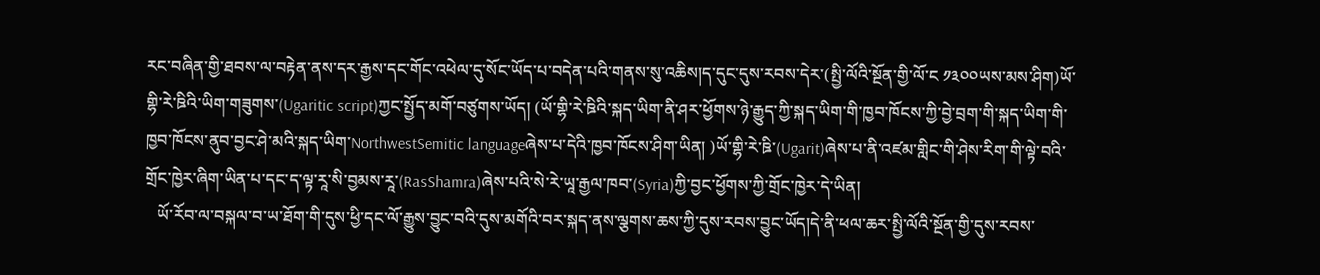རང་བཞིན་གྱི་ཐབས་ལ་བརྟེན་ནས་དར་རྒྱས་དང་གོང་འཕེལ་དུ་སོང་ཡོད་པ་བདེན་པའི་གནས་སུ་འཆིས།ད་དུང་དུས་རབས་དེར་(སྤྱི་ལོའི་སྔོན་གྱི་ལོ་ང ༡༣༠༠ཡས་མས་ཤིག)ཡོ་གྷི་རེ་ཋིའི་ཡིག་གཟུགས་(Ugaritic script)ཀྱང་སྤྱོད་མགོ་བཙུགས་ཡོད། (ཡོ་གྷི་རེ་ཋིའི་སྐད་ཡིག་ནི་ཤར་ཕྱོགས་ཉེ་རྒྱུད་ཀྱི་སྐད་ཡིག་གི་ཁྱབ་ཁོངས་ཀྱི་བྱེ་བྲག་གི་སྐད་ཡིག་གི་ཁྱབ་ཁོངས་ནུབ་བྱང་ཤེ་མའི་སྐད་ཡིག་NorthwestSemitic languageཞེས་པ་དེའི་ཁྱབ་ཁོངས་ཤིག་ཡིན། )ཡོ་གྷི་རེ་ཋི་(Ugarit)ཞེས་པ་ནི་འཛམ་གླིང་གི་ཤེས་རིག་གི་ལྟེ་བའི་གྲོང་ཁྱེར་ཞིག་ཡིན་པ་དང་ད་ལྟ་རཱ་སི་བྱམས་རཱ་(RasShamra)ཞེས་པའི་སེ་རེ་ཡཱ་རྒྱལ་ཁབ་(Syria)ཀྱི་བྱང་ཕྱོགས་ཀྱི་གྲོང་ཁྱེར་དེ་ཡིན།
   ཡོ་རོབ་ལ་བསྐལ་བ་ཡ་ཐོག་གི་དུས་ཕྱི་དང་ལོ་རྒྱུས་བྱུང་བའི་དུས་མགོའི་བར་སྐད་ནས་ལྕགས་ཆས་ཀྱི་དུས་རབས་བྱུང་ཡོད།དེ་ནི་ཕལ་ཆར་སྤྱི་ལོའི་སྔོན་གྱི་དུས་རབས་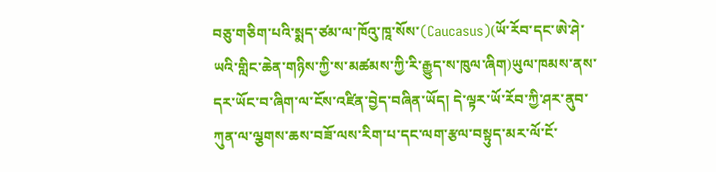བཅུ་གཅིག་པའི་སྨད་ཙམ་ལ་ཁོའུ་ཁཱ་སོས་(Caucasus)(ཡོ་རོབ་དང་ཨེ་ཤེ་ཡའི་གླིང་ཆེན་གཉིས་ཀྱི་ས་མཚམས་ཀྱི་རི་རྒྱུད་ས་ཁུལ་ཞིག)ཡུལ་ཁམས་ནས་དར་ཡོང་བ་ཞིག་ལ་ངོས་འཛིན་བྱེད་བཞིན་ཡོད། དེ་ལྟར་ཡོ་རོབ་ཀྱི་ཤར་ནུབ་ཀུན་ལ་ལྕགས་ཆས་བཟོ་ལས་རིག་པ་དང་ལག་རྩལ་བསྟུད་མར་ལོ་ངོ་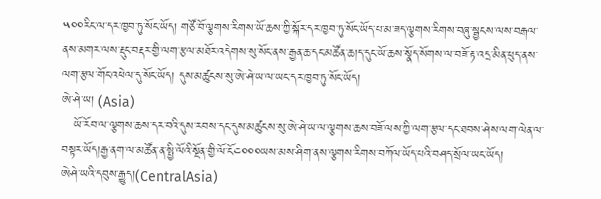༥༠༠རིང་ལ་དར་ཁྱབ་ཏུ་སོང་ཡོད། གཙོ་བོ་ལྕགས་རིགས་ཡོ་ཆས་ཀྱི་སྐོར་དར་ཁྱབ་ཏུ་སོང་ཡོད་པ་མ་ཟད་ལྕགས་རིགས་བཞུ་སྦྱངས་ལས་བརྒལ་ནས་མགར་ལས་རྡུང་བརྡར་གྱི་ལག་རྩལ་མཐོར་འདེགས་སུ་སོང་ནས་རྒྱན་ཆ་དང་མཚོན་ཆ།ད་དུང་ཡོ་ཆས་སྣོད་སོགས་ལ་བཟོ་རྟ་འདྲ་མིན་ཕུད་ནས་ལག་རྩལ་གོང་འཕེལ་དུ་སོང་ཡོད། དུས་མཚུངས་སུ་ཨེ་ཤེ་ཡ་ལ་ཡང་དར་ཁྱབ་ཏུ་སོང་ཡོད།
ཨེ་ཤེ་ཡ། (Asia)
   ཡོ་རོབ་ལ་ལྕགས་ཆས་དར་བའི་དུས་རབས་དང་དུས་མཚུངས་སུ་ཨེ་ཤེ་ཡ་ལ་ལྕགས་ཆས་བཟོ་ལས་ཀྱི་ལག་རྩལ་དང་ཐབས་ཤེས་ལག་ལེན་ལ་བསྟར་ཡོད།རྒྱ་ནག་ལ་མཚོན་ན་སྤྱི་ལོའི་སྔོན་གྱི་ལོ་ངོ༤༠༠༠ཡས་མས་ཤིག་ནས་ལྕགས་རིགས་བཀོལ་ཡོད་པའི་བཤད་སྲོལ་ཡང་ཡོད།
ཨེཤེ་ཡའི་དབུས་རྒྱུད།(CentralAsia)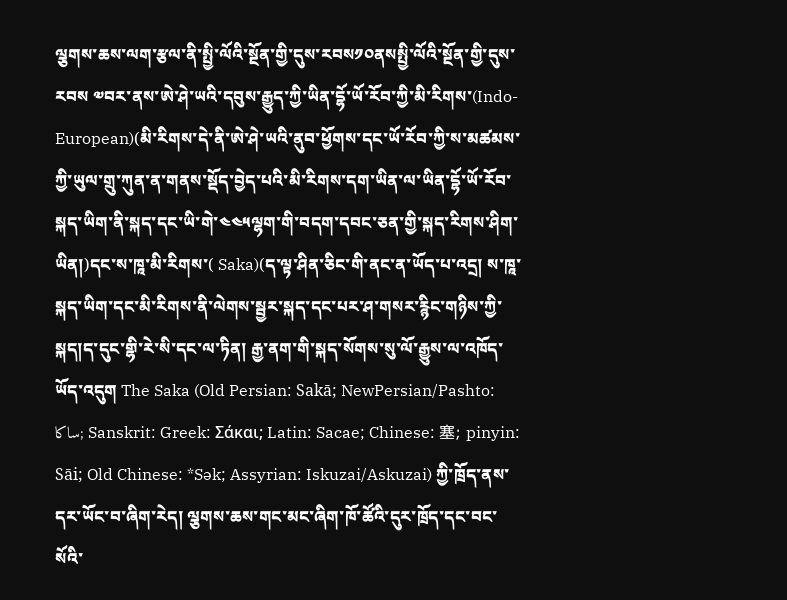ལྕགས་ཆས་ལག་རྩལ་ནི་སྤྱི་ལོའི་སྔོན་གྱི་དུས་རབས༡༠ནསསྤྱི་ལོའི་སྔོན་གྱི་དུས་རབས ༧བར་ནས་ཨེ་ཤེ་ཡའི་དབུས་རྒྱུད་ཀྱི་ཡིན་དྷོ་ཡོ་རོབ་ཀྱི་མི་རིགས་(Indo-European)(མི་རིགས་དེ་ནི་ཨེ་ཤེ་ཡའི་ནུབ་ཕྱོགས་དང་ཡོ་རོབ་ཀྱི་ས་མཚམས་ཀྱི་ཡུལ་གྲུ་ཀུན་ན་གནས་སྡོད་བྱེད་པའི་མི་རིགས་དག་ཡིན་ལ་ཡིན་དྷོ་ཡོ་རོབ་སྐད་ཡིག་ནི་སྐད་དང་ཡི་གེ་༤༤༥ལྷག་གི་བདག་དབང་ཅན་གྱི་སྐད་རིགས་ཤིག་ཡིན།)དང་ས་ཁཱ་མི་རིགས་( Saka)(ད་ལྟ་ཤིན་ཅིང་གི་ནང་ན་ཡོད་པ་འདྲ། ས་ཁཱ་སྐད་ཡིག་དང་མི་རིགས་ནི་ལེགས་སྦྱར་སྐད་དང་པར་ཤ་གསར་རྙིང་གཉིས་ཀྱི་སྐད།ད་དུང་གྷི་རེ་སི་དང་ལ་ཏིན། རྒྱ་ནག་གི་སྐད་སོགས་སུ་ལོ་རྒྱུས་ལ་འཁོད་ཡོད་འདུག The Saka (Old Persian: Sakā; NewPersian/Pashto: ساکا; Sanskrit: Greek: Σάκαι; Latin: Sacae; Chinese: 塞; pinyin: Sāi; Old Chinese: *Sək; Assyrian: Iskuzai/Askuzai) ཀྱི་ཁྲོད་ནས་དར་ཡོང་བ་ཞིག་རེད། ལྕགས་ཆས་གང་མང་ཞིག་ཁོ་ཚོའི་དུར་ཁྲོད་དང་བང་སོའི་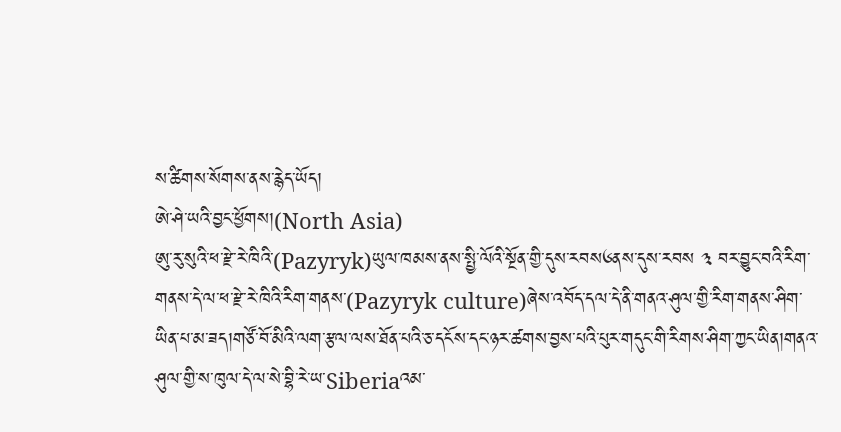ས་ཚིགས་སོགས་ནས་རྙེད་ཡོད།
ཨེ་ཤེ་ཡའི་བྱང་ཕྱོགས།(North Asia)
ཨུ་རུ་སུའི་ཕ་རྫེ་རེ་ཁིའི་(Pazyryk)ཡུལ་ཁམས་ནས་སྤྱི་ལོའི་སྔོན་གྱི་དུས་རབས༦ནས་དུས་རབས ༣ བར་བྱུང་བའི་རིག་གནས་དེ་ལ་ཕ་རྫེ་རེ་ཁིའི་རིག་གནས་(Pazyryk culture)ཞེས་འབོད་དལ་དེ་ནི་གནའ་ཤུལ་གྱི་རིག་གནས་ཤིག་ཡིན་པ་མ་ཟད།གཙོ་བོ་མིའི་ལག་རྩལ་ལས་ཐོན་པའི་ཅ་དངོས་དང་ཉར་ཚགས་བྱས་པའི་པུར་གདུང་གི་རིགས་ཤིག་ཀྱང་ཡིན།གནའ་ཤུལ་གྱི་ས་ཁུལ་དེ་ལ་སེ་བྷི་རེ་ཡ་Siberiaའམ་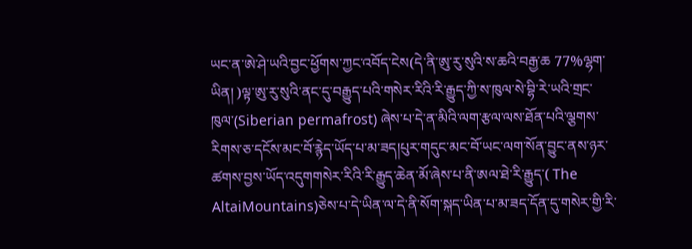ཡང་ན་ཨེ་ཤེ་ཡའི་བྱང་ཕྱོགས་ཀྱང་འབོད་ངེས(དེ་ནི་ཨུ་རུ་སུའི་ས་ཆའི་བརྒྱ་ཆ 77%ལྷག་ཡིན། )ལྟ་ཨུ་རུ་སུའི་ནང་དུ་བརྒྱུད་པའི་གསེར་རིའི་རི་རྒྱུད་ཀྱི་ས་ཁུལ་སེ་བྷི་རེ་ཡའི་གྲང་ཁུལ་(Siberian permafrost) ཞེས་པ་དེ་ན་མིའི་ལག་རྩལ་ལས་ཐོན་པའི་ལྕགས་རིགས་ཅ་དངོས་མང་བོ་རྙེད་ཡོད་པ་མ་ཟད།པུར་གདུང་མང་བོ་ཡང་ལག་སོན་བྱུང་ནས་ཉར་ཚགས་བྱས་ཡོད་འདུགགསེར་རིའི་རི་རྒྱུད་ཆེན་མོ་ཞེས་པ་ནི་ཨལ་ཐེ་རི་རྒྱུད་( The AltaiMountains)ཅེས་པ་དེ་ཡིན་ལ་དེ་ནི་སོག་སྐད་ཡིན་པ་མ་ཟད་དོན་དུ་གསེར་གྱི་རི་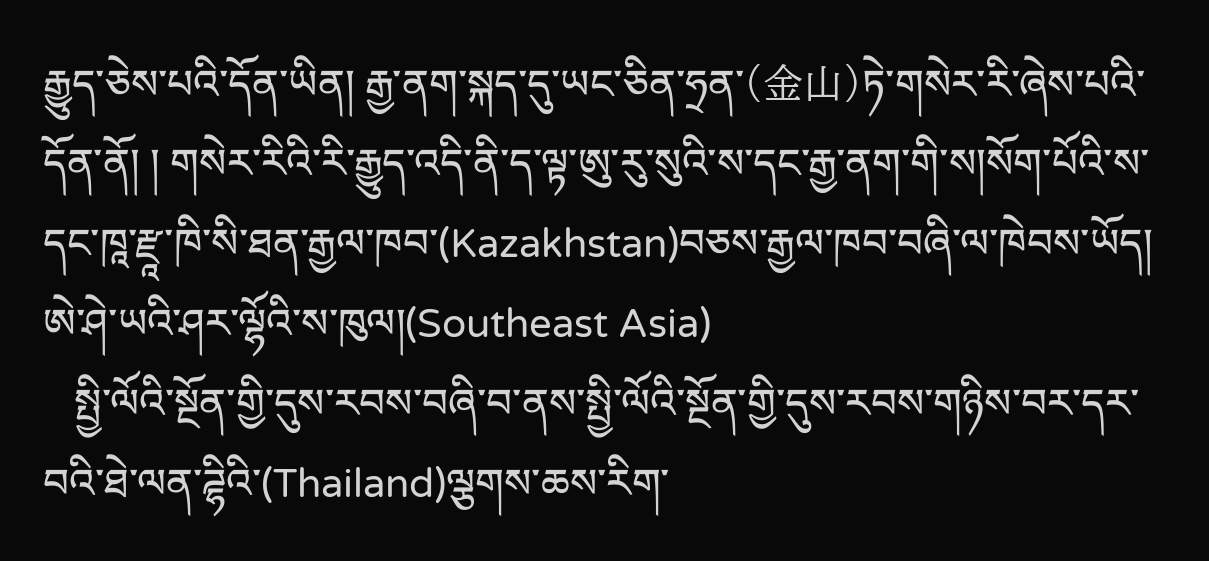རྒྱུད་ཅེས་པའི་དོན་ཡིན། རྒྱ་ནག་སྐད་དུ་ཡང་ཅིན་ཧྲན་(金山)ཏེ་གསེར་རི་ཞེས་པའི་དོན་ནོ། ། གསེར་རིའི་རི་རྒྱུད་འདི་ནི་ད་ལྟ་ཨུ་རུ་སུའི་ས་དང་རྒྱ་ནག་གི་ས།སོག་པོའི་ས་དང་ཁཱ་རྫཱ་ཁི་སི་ཐན་རྒྱལ་ཁབ་(Kazakhstan)བཅས་རྒྱལ་ཁབ་བཞི་ལ་ཁེབས་ཡོད།
ཨེ་ཤེ་ཡའི་ཤར་ལྷོའི་ས་ཁུལ།(Southeast Asia)
   སྤྱི་ལོའི་སྔོན་གྱི་དུས་རབས་བཞི་བ་ནས་སྤྱི་ལོའི་སྔོན་གྱི་དུས་རབས་གཉིས་བར་དར་བའི་ཐེ་ལན་ཌྷིའི་(Thailand)ལྕགས་ཆས་རིག་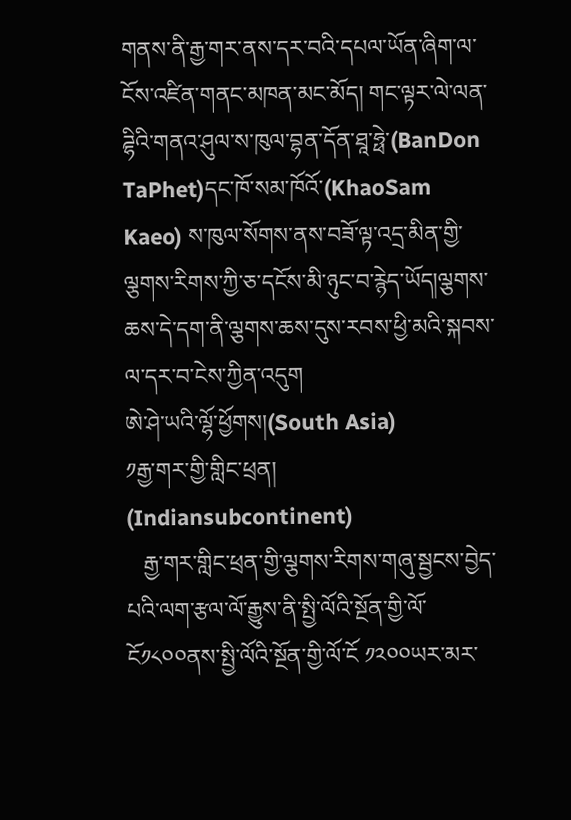གནས་ནི་རྒྱ་གར་ནས་དར་བའི་དཔལ་ཡོན་ཞིག་ལ་ངོས་འཛིན་གནང་མཁན་མང་མོད། གང་ལྟར་ལེ་ལན་ཌྷིའི་གནའ་ཤུལ་ས་ཁུལ་བྷན་དོན་ཐཱ་ཧྥེ་(BanDon TaPhet)དང་ཁོ་སམ་ཁོའོ་(KhaoSam Kaeo) ས་ཁུལ་སོགས་ནས་བཟོ་ལྟ་འདྲ་མིན་གྱི་ལྕགས་རིགས་ཀྱི་ཅ་དངོས་མི་ཉུང་བ་རྙེད་ཡོད།ལྕགས་ཆས་དེ་དག་ནི་ལྕགས་ཆས་དུས་རབས་ཕྱི་མའི་སྐབས་ལ་དར་བ་ངེས་ཀྱིན་འདུག
ཨེ་ཤེ་ཡའི་ལྷོ་ཕྱོགས།(South Asia)
༡རྒྱ་གར་གྱི་གླིང་ཕྲན། (Indiansubcontinent)
   རྒྱ་གར་གླིང་ཕྲན་གྱི་ལྕགས་རིགས་གཞུ་སྦྱངས་བྱེད་པའི་ལག་རྩལ་ལོ་རྒྱུས་ནི་སྤྱི་ལོའི་སྔོན་གྱི་ལོ་ངོ༡༨༠༠ནས་སྤྱི་ལོའི་སྔོན་གྱི་ལོ་ངོ ༡༢༠༠ཡར་མར་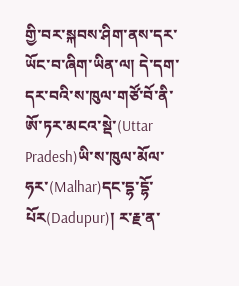གྱི་བར་སྐབས་ཤིག་ནས་དར་ཡོང་བ་ཞིག་ཡིན་ལ། དེ་དག་དར་བའི་ས་ཁུལ་གཙོ་བོ་ནི་ཨོ་ཏར་མངའ་སྡེ་(Uttar Pradesh)ཡི་ས་ཁུལ་མོལ་ཧར་(Malhar)དང་དྷ་དྷོ་པོར(Dadupur)། ར་རྗ་ན་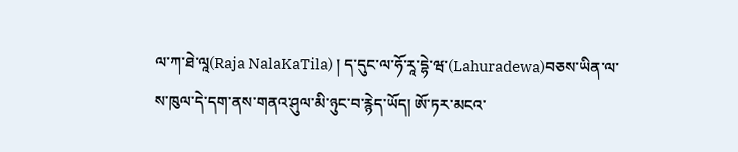ལ་ཀ་ཐེ་ལཱ(Raja NalaKaTila) ། ད་དུང་ལ་ཧོ་རཱ་དྷེ་ཝ་(Lahuradewa)བཅས་ཡིན་ལ་ས་ཁུལ་དེ་དག་ནས་གནའ་ཤུལ་མི་ཉུང་བ་རྙེད་ཡོད། ཨོ་ཏར་མངའ་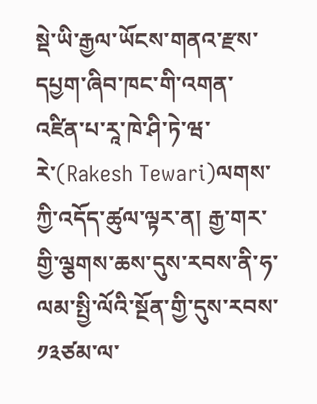སྡེ་ཡི་རྒྱལ་ཡོངས་གནའ་རྫས་དཔྱག་ཞིབ་ཁང་གི་འགན་འཛིན་པ་རཱ་ཁེ་ཤི་ཏེ་ཝ་རེ་(Rakesh Tewari)ལགས་ཀྱི་འདོད་ཚུལ་ལྟར་ན། རྒྱ་གར་གྱི་ལྕགས་ཆས་དུས་རབས་ནི་ཧ་ལམ་སྤྱི་ལོའི་སྔོན་གྱི་དུས་རབས་༡༣ཙམ་ལ་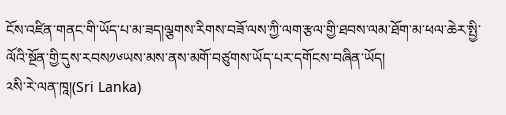ངོས་འཛིན་གནང་གི་ཡོད་པ་མ་ཟད།ལྕགས་རིགས་བཟོ་ལས་ཀྱི་ལག་རྩལ་གྱི་ཐབས་ལམ་ཐོག་མ་ཕལ་ཆེར་སྤྱི་ལོའི་སྔོན་གྱི་དུས་རབས༡༦ཡས་མས་ནས་མགོ་བཙུགས་ཡོད་པར་དགོངས་བཞིན་ཡོད།
༢སི་རེ་ལན་ཁཱ།(Sri Lanka)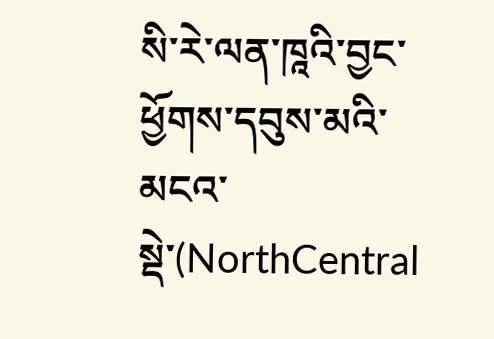སི་རེ་ལན་ཁཱའི་བྱང་ཕྱོགས་དབུས་མའི་མངའ་སྡེ་(NorthCentral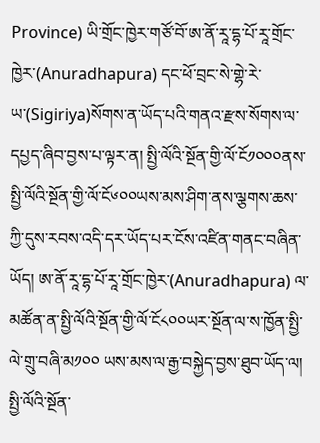Province) ཡི་གྲོང་ཁྱེར་གཙོ་བོ་ཨ་ནོ་རཱ་དྷ་པོ་རཱ་གྲོང་ཁྱེར་(Anuradhapura) དང་ཕོ་བྲང་སེ་གྷེ་རེ་ཡ་(Sigiriya)སོགས་ན་ཡོད་པའི་གནའ་རྫས་སོགས་ལ་དཔྱད་ཞིབ་བྱས་པ་ལྟར་ན། སྤྱི་ལོའི་སྔོན་གྱི་ལོ་ངོ༡༠༠༠ནས་སྤྱི་ལོའི་སྔོན་གྱི་ལོ་ངོ༦༠༠ཡས་མས་ཤིག་ནས་ལྕགས་ཆས་ཀྱི་དུས་རབས་འདི་དར་ཡོད་པར་ངོས་འཛིན་གནང་བཞིན་ཡོད། ཨ་ནོ་རཱ་དྷ་པོ་རཱ་གྲོང་ཁྱེར་(Anuradhapura) ལ་མཚོན་ན་སྤྱི་ལོའི་སྔོན་གྱི་ལོ་ངོ༨༠༠ཡར་སྔོན་ལ་ས་ཁྱོན་སྤྱི་ལེ་གྲུ་བཞི་མ༡༠༠ ཡས་མས་ལ་རྒྱ་བསྐྱེད་བྱས་ཐུབ་ཡོད་ལ། སྤྱི་ལོའི་སྔོན་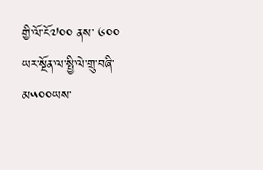གྱི་ལོ་ངོ༧༠༠ ནས་ ༦༠༠ ཡར་སྔོན་ལ་སྤྱི་ལེ་གྲུ་བཞི་མ༥༠༠ཡས་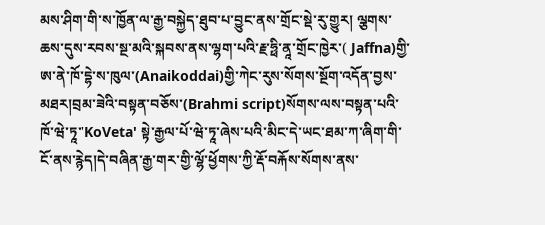མས་ཤིག་གི་ས་ཁྱོན་ལ་རྒྱ་བསྐྱེད་ཐུབ་པ་བྱུང་ནས་གྲོང་སྡེ་རུ་གྱུར། ལྕགས་ཆས་དུས་རབས་སྔ་མའི་སྐབས་ནས་ལྷག་པའི་རྗ་ཧྥི་ནཱ་གྲོང་ཁྱེར་( Jaffna)གྱི་ཨ་ནེ་ཁོ་དྷེ་ས་ཁུལ་(Anaikoddai)གྱི་ཀེང་རུས་སོགས་སྔོག་འདོན་བྱས་མཐར།བྲམ་ཟེའི་བསྟན་བཅོས་(Brahmi script)སོགས་ལས་བསྟན་པའི་ཁོ་ཝེ་ཏཱ་'KoVeta' སྟེ་རྒྱལ་པོ་ཝེ་ཏཱ་ཞེས་པའི་མིང་དེ་ཡང་ཐམ་ཀ་ཞིག་གི་ངོ་ནས་རྙེད།དེ་བཞིན་རྒྱ་གར་གྱི་ལྷོ་ཕྱོགས་ཀྱི་རྡོ་བརྐོས་སོགས་ནས་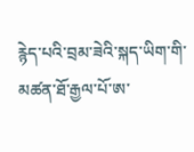རྙེད་པའི་བྲམ་ཟེའི་སྐད་ཡིག་གི་མཚན་ཐོ་རྒྱལ་པོ་ཨ་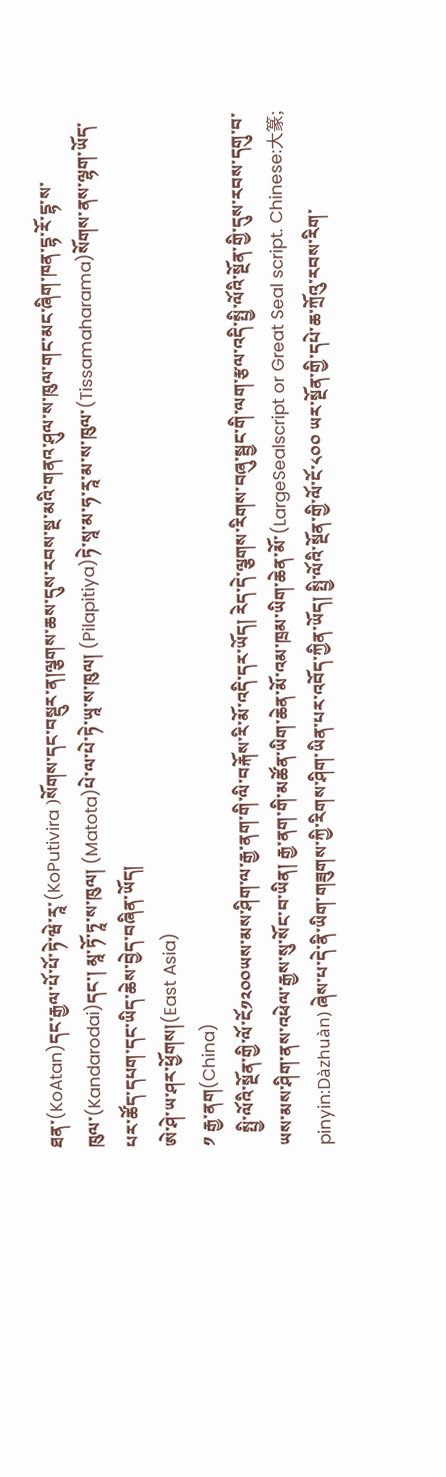ཐན་(KoAtan)དང་རྒྱལ་པོ་པོ་ཏེ་ཝེ་རཱ་(KoPutivira )སོགས་དང་བསྡུར་ན།ལྕགས་ཆས་དུས་རབས་སྔ་མའི་གནའ་ཤུལ་ས་ཁུལ་གང་མང་ཞིག་ཁན་དྷ་རོ་དྷ་ས་ཁུལ་(Kandarodai)དང་། མཱ་ཏོ་ཏཱ་ས་ཁུལ། (Matota)པེ་ལ་པེ་ཏེ་ཡཱ་ས་ཁུལ། (Pilapitiya)ཏེ་སཱ་མ་ཧ་རཱ་མ་ས་ཁུལ་(Tissamaharama)སོགས་ནས་ལྷག་ཡོད་པར་ཚོད་དཔག་དང་ཡིད་ཆེས་བྱེད་བཞིན་ཡོད།
ཨེ་ཤེ་ཡ་ཤར་ཕྱོགས།(East Asia)
༡ རྒྱ་ནག(China)
   སྤྱི་ལོའི་སྔོན་གྱི་ལོ་ངོ༡༢༠༠ཡས་མས་ཤིག་ལ་རྒྱ་ནག་གི་ལི་བརྐོས་རི་མོ་འདི་དར་ཡོད། རེད་དེ་ལྕགས་རིགས་བཞུ་སྦྱང་གི་ལག་རྩལ་འདི་སྤྱི་ལོའི་སྔོན་གྱི་དུས་རབས་དགུ་བ་ཡས་མས་ཤིག་ནས་འཕེལ་རྒྱས་སུ་སོང་བ་ཡིན། རྒྱ་ནག་གི་མཚོན་ཡིག་ཆེན་མོ་འམ་ཁྲམ་ཡིག་ཆེན་མོ་(LargeSealscript or Great Seal script. Chinese:大篆; pinyin:Dàzhuàn) ཞེས་པ་དེ་ནི་ཡིག་གཟུགས་ཀྱི་རིགས་ཤིག་ཡིན་པར་འབོད་ཀྱིན་ཡོད། སྤྱི་ལོའི་སྔོན་གྱི་ལོ་ངོ་༨༠༠ ཡར་སྔོན་གྱི་དཔེ་ཆ་ཀྲོའུ་རབས་རིག་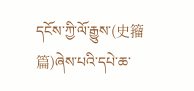དངོས་ཀྱི་ལོ་རྒྱུས་(史籀篇)ཞེས་པའི་དཔེ་ཆ་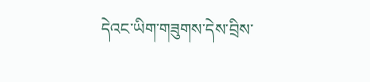དེའང་ཡིག་གཟུགས་དེས་བྲིས་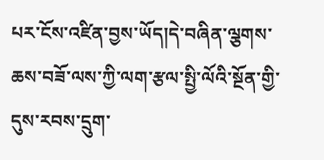པར་ངོས་འཛིན་བྱས་ཡོད།དེ་བཞིན་ལྕགས་ཆས་བཟོ་ལས་ཀྱི་ལག་རྩལ་སྤྱི་ལོའི་སྔོན་གྱི་དུས་རབས་དྲུག་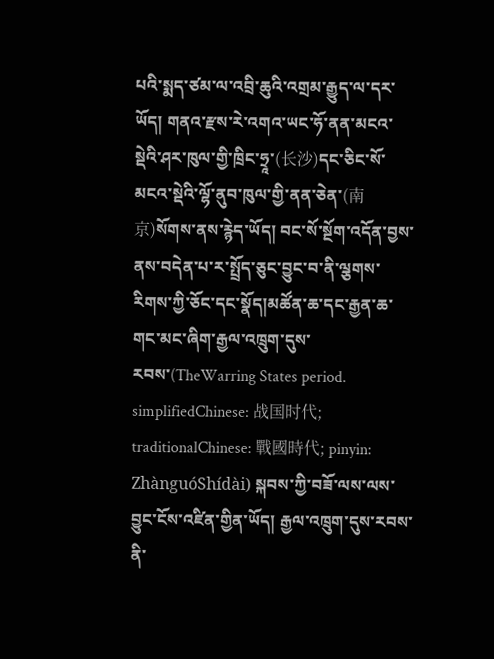པའི་སྨད་ཙམ་ལ་འབྲི་ཆུའི་འགྲམ་རྒྱུད་ལ་དར་ཡོད། གནའ་རྫས་རེ་འགའ་ཡང་ཧོ་ནན་མངའ་སྡེའི་ཤར་ཁུལ་གྱི་ཁྲིང་ཧྲཱ་(长沙)དང་ཅིང་སོ་མངའ་སྡེའི་ལྷོ་ནུབ་ཁུལ་གྱི་ནན་ཅེན་(南京)སོགས་ནས་རྙེད་ཡོད། བང་སོ་སྔོག་འདོན་བྱས་ནས་བདེན་པ་ར་སྤྲོད་ཅུང་བྱུང་བ་ནི་ལྕགས་རིགས་ཀྱི་ཅོང་དང་སྣོད།མཚོན་ཆ་དང་རྒྱན་ཆ་གང་མང་ཞིག་རྒྱལ་འཁྲུག་དུས་རབས་(TheWarring States period. simplifiedChinese: 战国时代; traditionalChinese: 戰國時代; pinyin: ZhànguóShídài) སྐབས་ཀྱི་བཟོ་ལས་ལས་བྱུང་ངོས་འཛིན་གྱིན་ཡོད། རྒྱལ་འཁྲུག་དུས་རབས་ནི་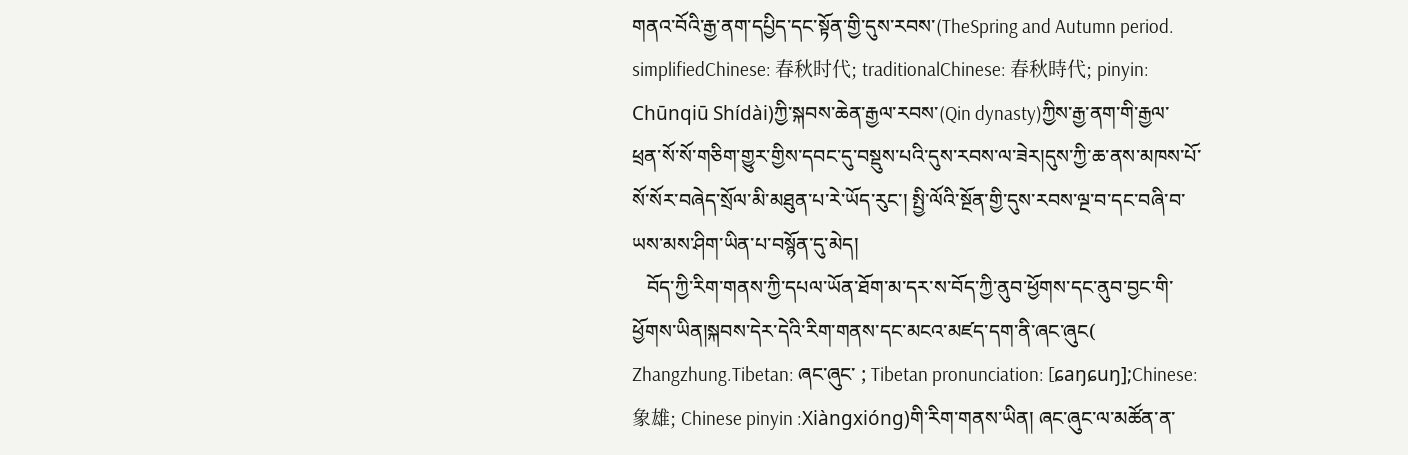གནའ་བོའི་རྒྱ་ནག་དཔྱིད་དང་སྟོན་གྱི་དུས་རབས་(TheSpring and Autumn period. simplifiedChinese: 春秋时代; traditionalChinese: 春秋時代; pinyin: Chūnqiū Shídài)ཀྱི་སྐབས་ཆེན་རྒྱལ་རབས་(Qin dynasty)ཀྱིས་རྒྱ་ནག་གི་རྒྱལ་ཕྲན་སོ་སོ་གཅིག་གྱུར་གྱིས་དབང་དུ་བསྡུས་པའི་དུས་རབས་ལ་ཟེར།དུས་ཀྱི་ཆ་ནས་མཁས་པོ་སོ་སོར་བཞེད་སྲོལ་མི་མཐུན་པ་རེ་ཡོད་རུང་། སྤྱི་ལོའི་སྔོན་གྱི་དུས་རབས་ལྔ་བ་དང་བཞི་བ་ཡས་མས་ཤིག་ཡིན་པ་བསྙོན་དུ་མེད།
   བོད་ཀྱི་རིག་གནས་ཀྱི་དཔལ་ཡོན་ཐོག་མ་དར་ས་བོད་ཀྱི་ནུབ་ཕྱོགས་དང་ནུབ་བྱང་གི་ཕྱོགས་ཡིན།སྐབས་དེར་དེའི་རིག་གནས་དང་མངའ་མཛད་དག་ནི་ཞང་ཞུང( Zhangzhung.Tibetan: ཞང་ཞུང་ ; Tibetan pronunciation: [ɕaŋɕuŋ];Chinese: 象雄; Chinese pinyin :Xiàngxióng)གི་རིག་གནས་ཡིན། ཞང་ཞུང་ལ་མཚོན་ན་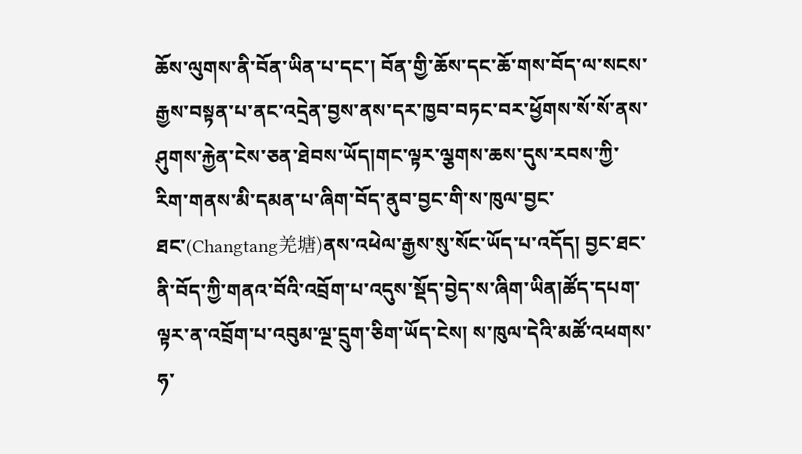ཆོས་ལུགས་ནི་བོན་ཡིན་པ་དང་། བོན་གྱི་ཆོས་དང་ཆོ་གས་བོད་ལ་སངས་རྒྱས་བསྟན་པ་ནང་འདྲེན་བྱས་ནས་དར་ཁྱབ་བཏང་བར་ཕྱོགས་སོ་སོ་ནས་ཤུགས་རྐྱེན་ངེས་ཅན་ཐེབས་ཡོད།གང་ལྟར་ལྕགས་ཆས་དུས་རབས་ཀྱི་རིག་གནས་མི་དམན་པ་ཞིག་བོད་ནུབ་བྱང་གི་ས་ཁུལ་བྱང་ཐང་(Changtang羌塘)ནས་འཕེལ་རྒྱས་སུ་སོང་ཡོད་པ་འདོད། བྱང་ཐང་ནི་བོད་ཀྱི་གནའ་བོའི་འབྲོག་པ་འདུས་སྡོད་བྱེད་ས་ཞིག་ཡིན།ཚོད་དཔག་ལྟར་ན་འབྲོག་པ་འབུམ་ལྔ་དྲུག་ཅིག་ཡོད་ངེས། ས་ཁུལ་དེའི་མཚོ་འཕགས་ཧ་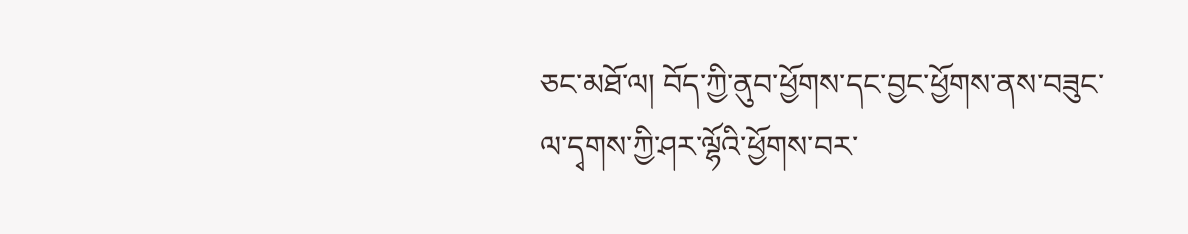ཅང་མཐོ་ལ། བོད་ཀྱི་ནུབ་ཕྱོགས་དང་བྱང་ཕྱོགས་ནས་བཟུང་ལ་དྭགས་ཀྱི་ཤར་ལྷོའི་ཕྱོགས་བར་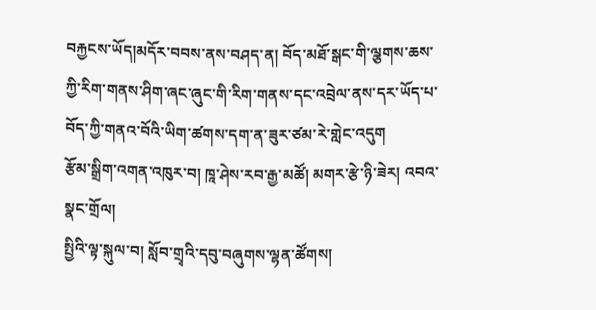བརྐྱངས་ཡོད།མདོར་བབས་ནས་བཤད་ན། བོད་མཐོ་སྒང་གི་ལྕགས་ཆས་ཀྱི་རིག་གནས་ཤིག་ཞང་ཞུང་གི་རིག་གནས་དང་འབྲེལ་ནས་དར་ཡོད་པ་བོད་ཀྱི་གནའ་བོའི་ཡིག་ཚགས་དག་ན་ཟུར་ཙམ་རེ་གླེང་འདུག
རྩོམ་སྒྲིག་འགན་འཁུར་བ། ཁཱ་ཤེས་རབ་རྒྱ་མཚོ། མགར་རྩེ་ཉི་ཟེར། འབའ་སྣང་གྲོལ།
སྤྱིའི་ལྟ་སྐུལ་བ། སློབ་གྲྭའི་དབུ་བཞུགས་ལྷན་ཚོགས།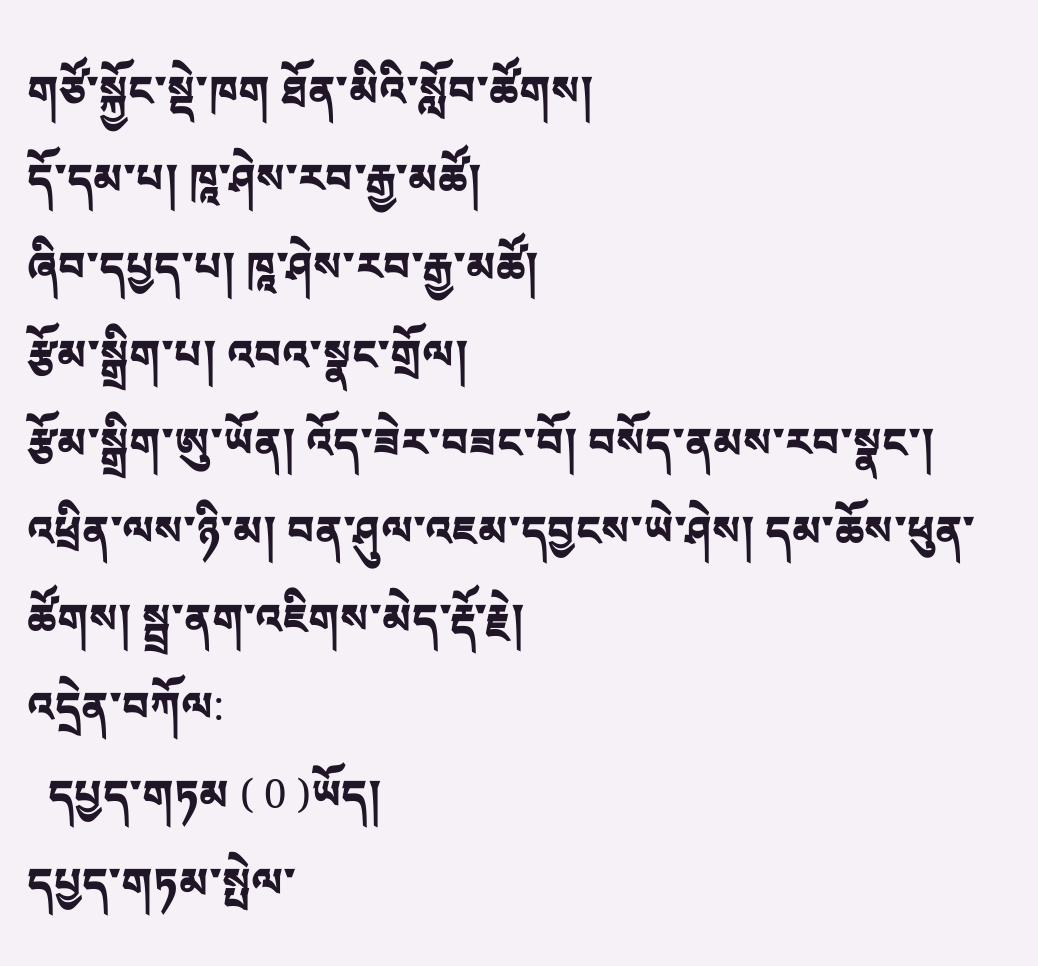གཙོ་སྐྱོང་སྡེ་ཁག ཐོན་མིའི་སློབ་ཚོགས།
དོ་དམ་པ། ཁཱ་ཤེས་རབ་རྒྱ་མཚོ།
ཞིབ་དཔྱད་པ། ཁཱ་ཤེས་རབ་རྒྱ་མཚོ།
རྩོམ་སྒྲིག་པ། འབའ་སྣང་གྲོལ།
རྩོམ་སྒྲིག་ཨུ་ཡོན། འོད་ཟེར་བཟང་བོ། བསོད་ནམས་རབ་སྣང་། འཕྲིན་ལས་ཉི་མ། བན་ཤུལ་འཇམ་དབྱངས་ཡེ་ཤེས། དམ་ཆོས་ཕུན་ཚོགས། སྦྲ་ནག་འཇིགས་མེད་རྡོ་རྗེ།
འདྲེན་བཀོལ:
  དཔྱད་གཏམ ( 0 )ཡོད།
དཔྱད་གཏམ་སྤེལ་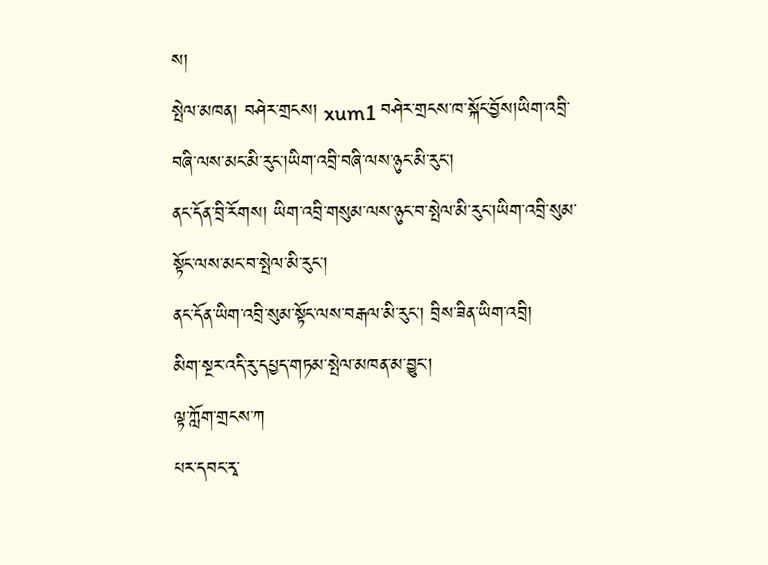ས།
སྤེལ་མཁན། བཤེར་གྲངས། xum1 བཤེར་གྲངས་ཁ་སྐོང་བྱོས།ཡིག་འབྲི་བཞི་ལས་མང་མི་རུང་།ཡིག་འབྲི་བཞི་ལས་ཉུང་མི་རུང་།
ནང་དོན་བྲི་རོགས། ཡིག་འབྲི་གསུམ་ལས་ཉུང་བ་སྤེལ་མི་རུང་།ཡིག་འབྲི་སུམ་སྟོང་ལས་མང་བ་སྤེལ་མི་རུང་།
ནང་དོན་ཡིག་འབྲི་སུམ་སྟོང་ལས་བརྒལ་མི་རུང་། བྲིས་ཟིན་ཡིག་འབྲི།
མིག་སྔར་འདི་རུ་དཔྱད་གཏམ་སྤེལ་མཁན་མ་བྱུང་།
ལྟ་ཀློག་གྲངས་ཀ
པར་དབང་རྭ་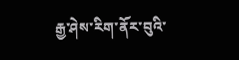རྒྱ་ཤེས་རིག་ནོར་བུའི་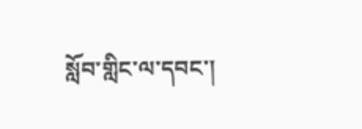སློབ་གླིང་ལ་དབང་།